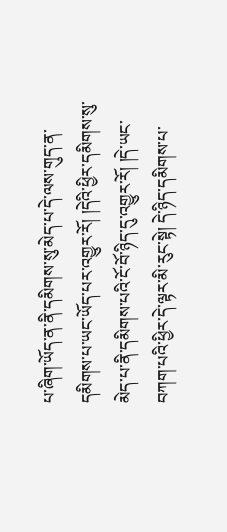པ་ཞིག་ཡོད་ན་ནི་དམིགས་སུ་མེད་པ་དེ་ལས་གུད་ན་དམིགས་པ་ཡང་ཡོད་པར་འགྱུར་རོ། །དེའི་ཕྱིར་དམིགས་སུ་མེད་པ་ནི་དམིགས་པའི་ངོ་བོ་ཉིད་དུ་འགྱུར་རོ། །དེ་ཡང་བཀག་པའི་ཕྱིར་དེ་ལྟར་མི་རུང་སྟེ། དེ་ཉིད་དམིགས་པ་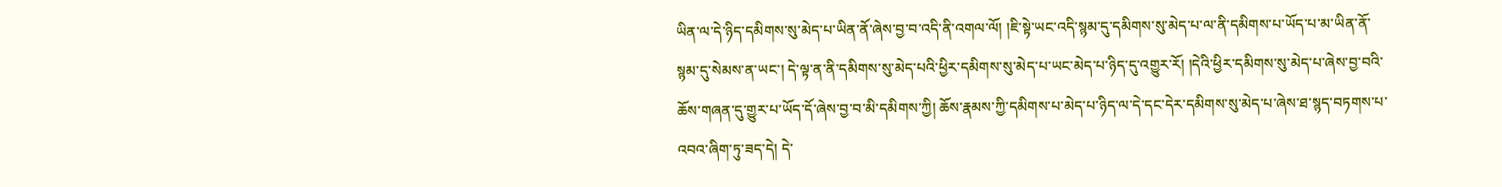ཡིན་ལ་དེ་ཉིད་དམིགས་སུ་མེད་པ་ཡིན་ནོ་ཞེས་བྱ་བ་འདི་ནི་འགལ་ལོ། །ཇི་སྟེ་ཡང་འདི་སྙམ་དུ་དམིགས་སུ་མེད་པ་ལ་ནི་དམིགས་པ་ཡོད་པ་མ་ཡིན་ནོ་སྙམ་དུ་སེམས་ན་ཡང་། དེ་ལྟ་ན་ནི་དམིགས་སུ་མེད་པའི་ཕྱིར་དམིགས་སུ་མེད་པ་ཡང་མེད་པ་ཉིད་དུ་འགྱུར་རོ། །དེའི་ཕྱིར་དམིགས་སུ་མེད་པ་ཞེས་བྱ་བའི་ཆོས་གཞན་དུ་གྱུར་པ་ཡོད་དོ་ཞེས་བྱ་བ་མི་དམིགས་ཀྱི། ཆོས་རྣམས་ཀྱི་དམིགས་པ་མེད་པ་ཉིད་ལ་དེ་དང་དེར་དམིགས་སུ་མེད་པ་ཞེས་ཐ་སྙད་བཏགས་པ་འབའ་ཞིག་ཏུ་ཟད་དེ། དེ་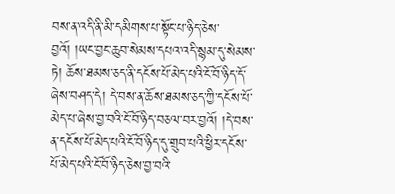བས་ན་འདི་ནི་མི་དམིགས་པ་སྟོང་པ་ཉིད་ཅེས་བྱའོ། །ཡང་བྱང་ཆུབ་སེམས་དཔའ་འདི་སྙམ་དུ་སེམས་ཏེ། ཆོས་ཐམས་ཅད་ནི་དངོས་པོ་མེད་པའི་ངོ་བོ་ཉིད་དོ་ཞེས་བཤད་དེ། དེ་བས་ན་ཆོས་ཐམས་ཅད་ཀྱི་དངོས་པོ་མེད་པ་ཞེས་བྱ་བའི་ངོ་བོ་ཉིད་བཅལ་བར་བྱའོ། །དེ་བས་ན་དངོས་པོ་མེད་པའི་ངོ་བོ་ཉིད་དུ་གྲུབ་པའི་ཕྱིར་དངོས་པོ་མེད་པའི་ངོ་བོ་ཉིད་ཅེས་བྱ་བའི་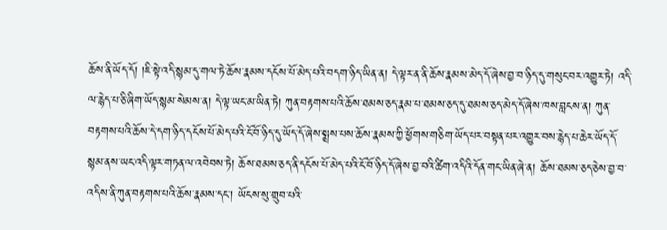ཆོས་ནི་ཡོད་དོ། །ཇི་སྟེ་འདི་སྙམ་དུ་གལ་ཏེ་ཆོས་རྣམས་དངོས་པོ་མེད་པའི་བདག་ཉིད་ཡིན་ན། དེ་ལྟར་ན་ནི་ཆོས་རྣམས་མེད་དོ་ཞེས་བྱ་བ་ཉིད་དུ་གསུང་བར་འགྱུར་ཏེ། འདི་ལ་རྙེད་པ་ཅི་ཞིག་ཡོད་སྙམ་སེམས་ན། དེ་ལྟ་ཡང་མ་ཡིན་ཏེ། ཀུན་བརྟགས་པའི་ཆོས་ཐམས་ཅད་རྣམ་པ་ཐམས་ཅད་དུ་ཐམས་ཅད་མེད་དོ་ཞེས་ཁས་བླངས་ན། ཀུན་བརྟགས་པའི་ཆོས་དེ་དག་ཉིད་དངོས་པོ་མེད་པའི་ངོ་བོ་ཉིད་དུ་ཡོད་དོ་ཞེས་སྨྲས་པས་ཆོས་རྣམས་ཀྱི་ཕྱོགས་གཅིག་ཡོད་པར་བསྟན་པར་འགྱུར་བས་རྙེད་པ་ཆེར་ཡོད་དོ་སྙམ་ནས་ཡང་འདི་ལྟར་གཏན་ལ་འབེབས་ཏེ། ཆོས་ཐམས་ཅད་ནི་དངོས་པོ་མེད་པའི་ངོ་བོ་ཉིད་དོ་ཞེས་བྱ་བའི་ཚིག་འདིའི་དོན་གང་ཡིན་ཞེ་ན། ཆོས་ཐམས་ཅད་ཅེས་བྱ་བ་འདིས་ནི་ཀུན་བརྟགས་པའི་ཆོས་རྣམས་དང་། ཡོངས་སུ་གྲུབ་པའི་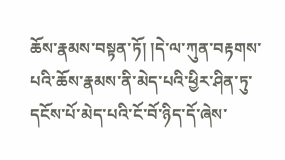ཆོས་རྣམས་བསྟན་ཏོ། །དེ་ལ་ཀུན་བརྟགས་པའི་ཆོས་རྣམས་ནི་མེད་པའི་ཕྱིར་ཤིན་ཏུ་དངོས་པོ་མེད་པའི་ངོ་བོ་ཉིད་དོ་ཞེས་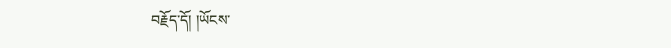བརྗོད་དོ། །ཡོངས་